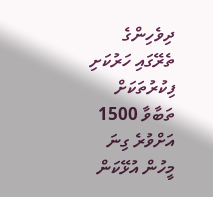ދިވެހިންގެ ތެރޭގައި ހަރުކަށި ފިކުރުތަކަށް ތަބާވާ 1500 އަށްވުރެ ގިނަ މީހުން އުޅޭކަން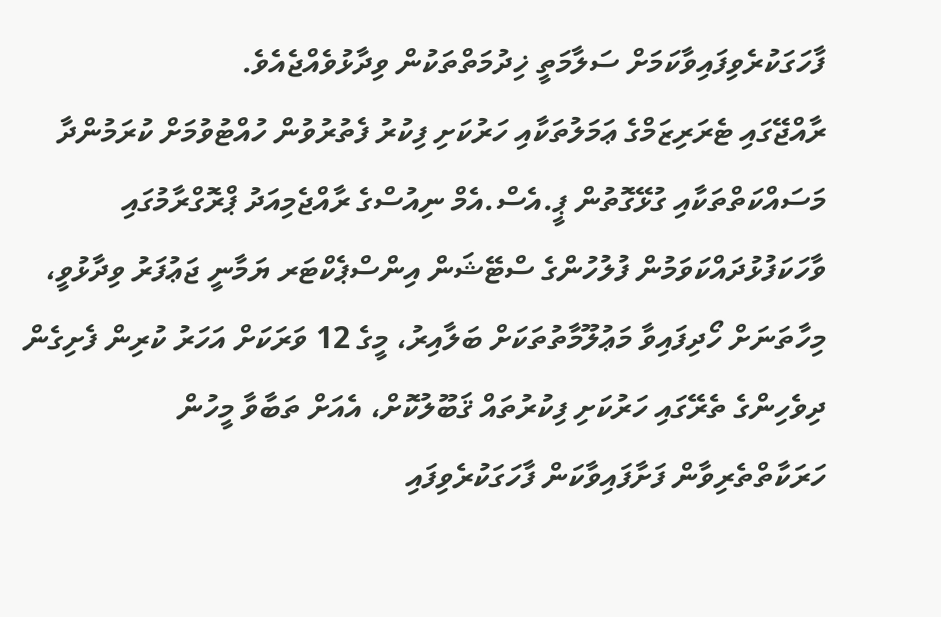ފާހަގަކުރެވިފައިވާކަމަށް ސަލާމަތީ ޚިދުމަތްތަކުން ވިދާޅުވެއްޖެއެވެ.
ރާއްޖޭގައި ޓެރަރިޒަމްގެ ޢަމަލުތަކާއި ހަރުކަށި ފިކުރު ފެތުރުވުން ހުއްޓުވުމަށް ކުރަމުންދާ މަސައްކަތްތަކާއި ގުޅޭގޮތުން ޕީ.އެސް.އެމް ނިއުސްގެ ރާއްޖެމިއަދު ޕްރޮގްރާމުގައި ވާހަކަފުޅުދައްކަވަމުން ފުލުހުންގެ ސްޓޭޝަން އިންސްޕެކްޓަރ ޔަމާނީ ޖަޢުފަރު ވިދާޅުވީ، މިހާތަނަށް ހޯދިފައިވާ މަޢުލޫމާތުތަކަށް ބަލާއިރު، މީގެ 12 ވަރަކަށް އަހަރު ކުރިން ފެށިގެން ދިވެހިންގެ ތެރޭގައި ހަރުކަށި ފިކުރުތައް ޤަބޫލުކޮށް، އެއަށް ތަބާވާ މީހުން ހަރަކާތްތެރިވާން ފަށާފައިވާކަން ފާހަގަކުރެވިފައި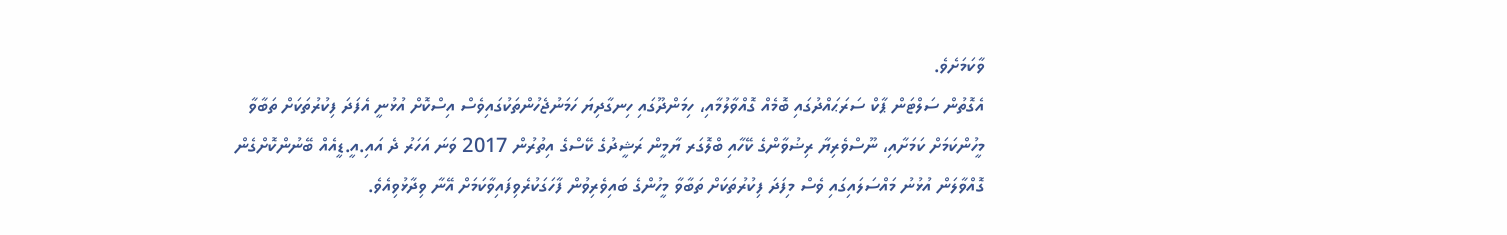ވާކަމަށެވެ.
އެގޮތުން ސަލްޓަން ޕާކް ސަރަޙައްދުގައި ބޮމެއް ގޮއްވާލުމާއި، ހިމަންދޫގައި ހިނގާދިޔަ ހަމަނުޖެހުންތަކުގައިވެސް އިސްކޮށް އުޅުނީ އެފަދަ ފިކުރުތަކަށް ތަބާވާ މީހުންކަމަށް ކަމަށާއި، ނޫސްވެރިޔާ ރިޟުވާންގެ ކޭހާއި ބްލޮގަރ ޔާމީން ރަޝީދުގެ ކޭސްގެ އިތުރުން 2017 ވަނަ އަހަރު ދެ އައި.އީ.ޑީއެއް ބޭނުންކޮށްގެން ގޮއްވާލަން އުޅުނު މައްސަލައިގައި ވެސް މިފަދަ ފިކުރުތަކަށް ތަބާވާ މީހުންގެ ބައިވެރިވުން ފާހަގަކުރެވިފައިވާކަމަށް އޭނާ ވިދާޅުވިއެވެ.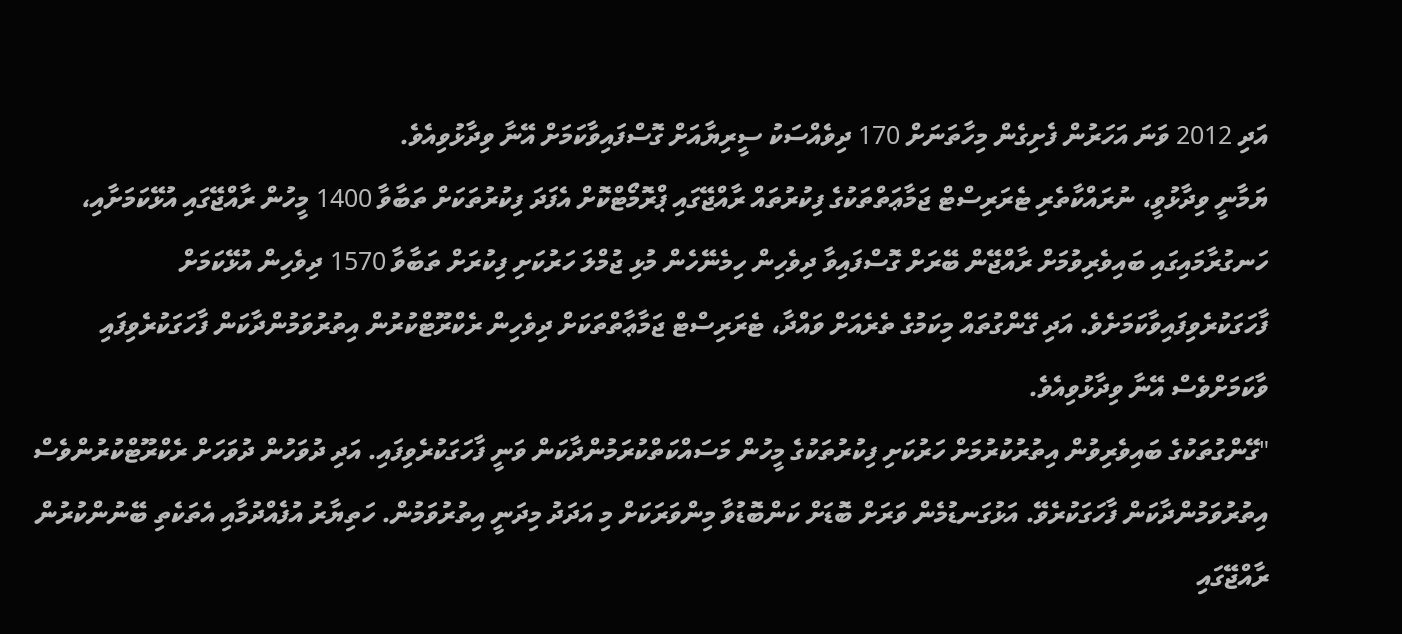އަދި 2012 ވަނަ އަހަރުން ފެށިގެން މިހާތަނަށް 170 ދިވެއްސަކު ސީރިޔާއަށް ގޮސްފައިވާކަމަށް އޭނާ ވިދާޅުވިއެވެ.
ޔަމާނީ ވިދާޅުވީ، ނުރައްކާތެރި ޓެރަރިސްޓް ޖަމާޢަތްތަކުގެ ފިކުރުތައް ރާއްޖޭގައި ޕްރޮމޯޓްކޮށް އެފަދަ ފިކުރުތަކަށް ތަބާވާ 1400 މީހުން ރާއްޖޭގައި އުޅޭކަމަށާއި، ހަނގުރާމައިގައި ބައިވެރިވުމަށް ރާއްޖޭން ބޭރަށް ގޮސްފައިވާ ދިވެހިން ހިމެނޭހެން މުޅި ޖުމްލަ ހަރުކަށި ފިކުރަށް ތަބާވާ 1570 ދިވެހިން އުޅޭކަމަށް ފާހަގަކުރެވިފައިވާކަމަށެވެ. އަދި ގޭންގުތައް މިކަމުގެ ތެރެއަށް ވައްދާ، ޓެރަރިސްޓް ޖަމާޢާތްތަކަށް ދިވެހިން ރެކްރޫޓްކުރުން އިތުރުވަމުންދާކަން ފާހަގަކުރެވިފައި ވާކަމަށްވެސް އޭނާ ވިދާޅުވިއެވެ.
"ގޭންގުތަކުގެ ބައިވެރިވުން އިތުރުކުރުމަށް ހަރުކަށި ފިކުރުތަކުގެ މީހުން މަސައްކަތްކުރަމުންދާކަން ވަނީ ފާހަގަކުރެވިފައި. އަދި ދުވަހުން ދުވަހަށް ރެކްރޫޓްކުރުންވެސް އިތުރުވަމުންދާކަން ފާހަގަކުރެވޭ. އަޅުގަނޑުމެން ވަރަށް ބޮޑަށް ކަންބޮޑުވާ މިންވަރަކަށް މި އަދަދު މިދަނީ އިތުރުވަމުން. ހަތިޔާރު އުފެއްދުމާއި އެތަކެތި ބޭނުންކުރުން ރާއްޖޭގައި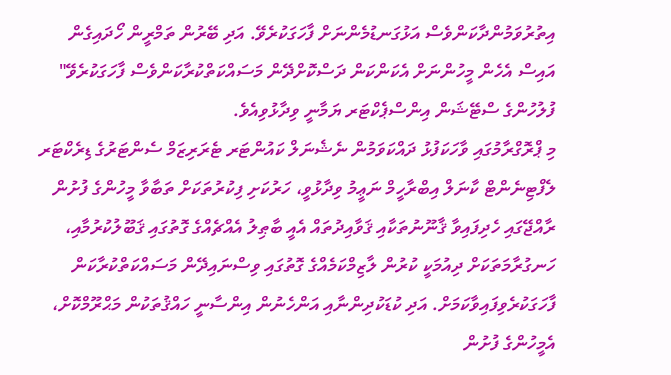އިތުރުވަމުންދާކަންވެސް އަޅުގަނޑުމެންނަށް ފާހަގަކުރެވޭ. އަދި ބޭރުން ތަމްރީން ހޯދައިގެން އައިސް އެހެން މީހުންނަށް އެކަންކަން ދަސްކޮށްދޭން މަސައްކަތްކުރާކަންވެސް ފާހަގަކުރެވޭ" ފުލުހުންގެ ސްޓޭޝަން އިންސްޕެކްޓަރ ޔަމާނީ ވިދާޅުވިއެވެ.
މި ޕްރޮގްރާމުގައި ވާހަކަފުޅު ދައްކަވަމުން ނެޝެނަލް ކައުންޓަރ ޓެރަރިޒަމް ސެންޓަރުގެ ޑިރެކްޓަރ ލެފްޓިނެންޓް ކާނަލް އިބްރާހީމް ނަޢީމު ވިދާޅުވީ، ހަރުކަށި ފިކުރުތަކަށް ތަބާވާ މީހުންގެ ފުށުން ރާއްޖޭގައި ހެދިފައިވާ ޤާނޫނުތަކާއި ޤަވާއިދުތައް އެއީ ބާޠިލު އެއްޗެއްގެ ގޮތުގައި ޤަބޫލުކުރުމާއި، ހަނގުރާމަތަކަށް ދިއުމަކީ ކުރުން ލާޒިމްކަމެއްގެ ގޮތުގައި ވިސްނައިދޭން މަސައްކަތްކުރާކަން ފާހަގަކުރެވިފައިވާކަމަށް. އަދި ކުޑަކުދިންނާއި އަންހެނުން އިންސާނީ ހައްޤުތަކުން މަޙްރޫމްކޮށް، އެމީހުންގެ ފުށުން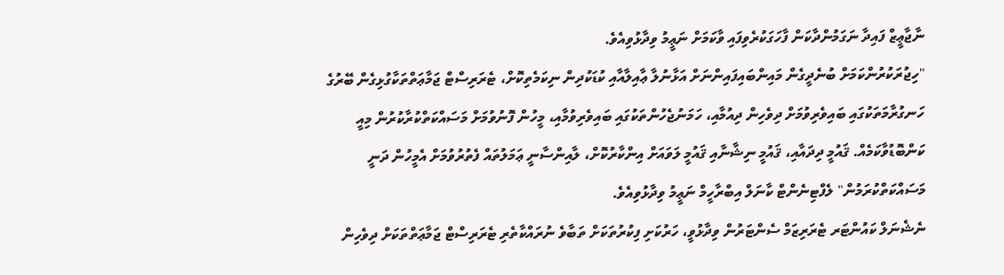ނާޖާޢީޒް ފައިދާ ނަގަމުންދާކަން ފާހަގަކުރެވިފައި ވާކަމަށް ނަޢީމު ވިދާޅުވިއެވެ.
"ހިޖުރަކުރުންކަމަށް ބުނެދީގެން މައިންބައިފައިންނަށް އަޅާނުލާ ޢާއިލާއާއި ކުޑަކުދިން ނިކަމެތިކޮށް، ޓެރަރިސްޓް ޖަމާޢަތްތަކާގުޅިގެން ބޭރުގެ ހަނގުރާމަތަކުގައި ބައިވެރިވުމަށް ދިވެހިން ދިއުމާއި، ހަމަނުޖެހުންތަކުގައި ބައިވެރިވުމާއި، މީހުން ފޮނުވުމަށް މަސައްކަތްކުރާކުރުން މިއީ ކަންބޮޑުވާކަމެއް. ޤައުމީ ދިދައާއި، ޤައުމީ ނިޝާނާއި ޤައުމީ ލަވައަށް އިންކާރުކޮށް، ލާއިންސާނީ ޢަމަލުތައް ފެތުރުވުމަށް އެމީހުން ދަނީ މަސައްކަތްކުރަމުން" ލެފްޓިނެންޓް ކާނަލް އިބްރާހީމް ނަޢީމު ވިދާޅުވިއެވެ.
ނެޝެނަލް ކައުންޓަރ ޓެރަރިޒަމް ސެންޓަރުން ވިދާޅުވީ، ހަރުކަށި ފިކުރުތަކަށް ތަބާވެ ނުރައްކާތެރި ޓެރަރިސްޓް ޖަމާޢަތްތަކަށް ދިވެހިން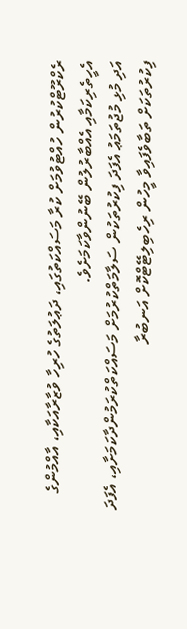ރެކްރޫޓްކުރުން ހުއްޓުވުމަށް ކުރާ މަސައްކަތުގައި، ދަޢުލަތުގެ ހުރިހާ ވުޒާރާއަކާއި، އާއްމުންގެ އެހީތެރިކަމާއި އެއްބާރުލުން ބޭނުންވާކަމަށެވެ.
އަދި މުޅި މުޖުތަމަޢު އެފަދަ ފިކުރުތަކުން ސަލާމަތްކުރުމަށް މަސައްކަތްކުރަމުންދާކަމަށާއި، އެފަދަ ފިކުރުތަކަށް ތަބާވެފައިވާ މީހުން ރިހެބިލިޓޭޓްކޮށް އަނބުރާ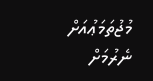މުޖުތަމަޢުއަށް ނެރުމަށް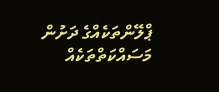ޕްލޭންތަކެއްގެ ދަށުން މަސައްކަތްތަކެއް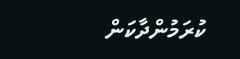ކުރަމުންދާކަން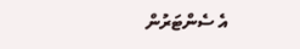އެ ސެންޓަރުން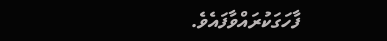ފާހަގަކުރައްވާފައެވެ.